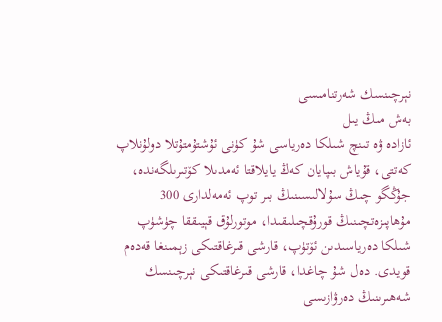نېرچىنسك شەرتنامىسى
بەش مىڭ يىل
ئازادە ۋە تىنچ شىلكا دەرياسى شۇ كۈنى ئۇشتۇمتۇتلا دولۇنلاپ كەتتى، قۇياش بىپايان كەڭ يايلاقتا ئەمدىلا كۆتىرىلگەندە، جۇڭگو چىڭ سۇلالىسىنىڭ بىر توپ ئەمەلدارى 300 مۇھاپىزەتچىنىڭ قورۇقچىلىقىدا، موتورلۇق قېيىققا چۈشۈپ شىلكا دەرياسىدىن ئۆتۈپ، قارشى قىرغاقتىكى زېمىنغا قەدەم قويدى. دەل شۇ چاغدا، قارشى قىرغاقتىكى نېرچىنسك شەھىرىنىڭ دەرۋازىسى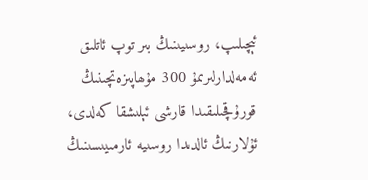ئېچىلىپ، روسىيىنىڭ بىر توپ ئاتلىق ئەمەلدارلىرىمۇ 300 مۇھاپىزەتچىنىڭ قورۇقچىلىقىدا قارشى ئېلىشقا كەلدى، ئۇلارنىڭ ئالدىدا روسىيە ئارمىيىسىنىڭ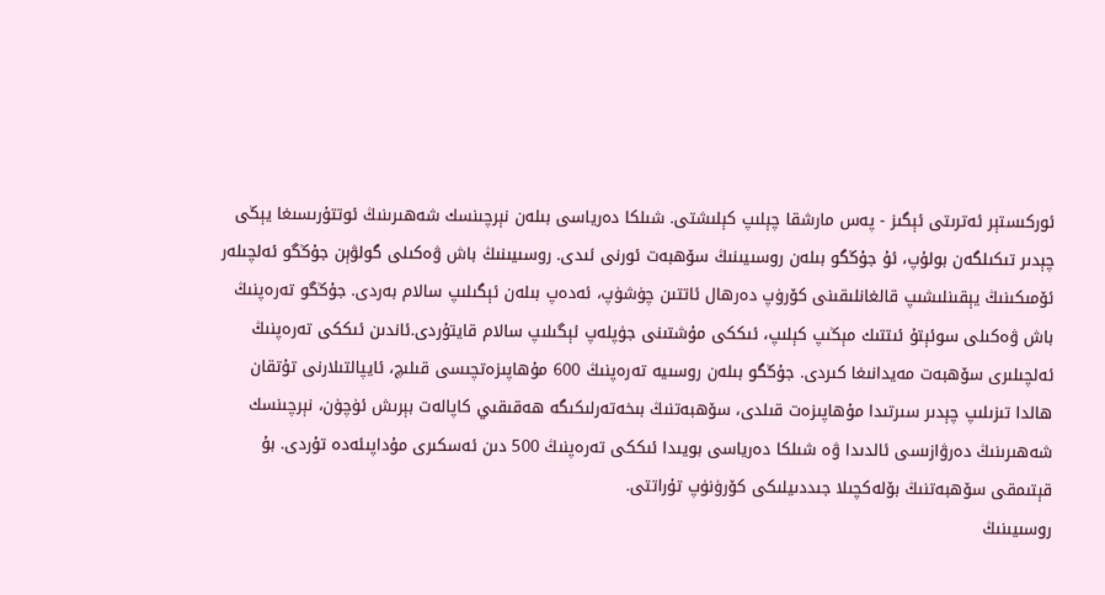ئوركىستېر ئەترىتى ئېگىز - پەس مارشقا چېلىپ كېلىشتى. شىلكا دەرياسى بىلەن نېرچىنسك شەھىرىنىڭ ئوتتۇرىسىغا يېڭى چېدىر تىكىلگەن بولۇپ، ئۇ جۇڭگو بىلەن روسىيىنىڭ سۆھبەت ئورنى ئىدى. روسىيىنىڭ باش ۋەكىلى گولۋېن جۇڭگو ئەلچىلەر ئۆمىكىنىڭ يېقىنلىشىپ قالغانلىقىنى كۆرۈپ دەرھال ئاتتىن چۈشۈپ، ئەدەپ بىلەن ئېگىلىپ سالام بەردى. جۇڭگو تەرەپنىڭ باش ۋەكىلى سوئېتۇ ئىتتىك مېڭىپ كېلىپ، ئىككى مۇشتىنى جۈپلەپ ئېگىلىپ سالام قايتۇردى.ئاندىن ئىككى تەرەپنىڭ ئەلچىلىرى سۆھبەت مەيدانىغا كىردى. جۇڭگو بىلەن روسىيە تەرەپنىڭ 600 مۇھاپىزەتچىسى قىلىچ، ئايپالتىلارنى تۇتقان ھالدا تىزىلىپ چېدىر سىرتىدا مۇھاپىزەت قىلدى، سۆھبەتنىڭ بىخەتەرلىكىگە ھەقىقىي كاپالەت بېرىش ئۈچۈن، نېرچىنسك شەھىرىنىڭ دەرۋازىسى ئالدىدا ۋە شىلكا دەرياسى بويىدا ئىككى تەرەپنىڭ 500 دىن ئەسكىرى مۇداپىئەدە تۇردى. بۇ قېتىمقى سۆھبەتنىڭ بۆلەكچىلا جىددىيلىكى كۆرۈنۈپ تۇراتتى.
روسىيىنىڭ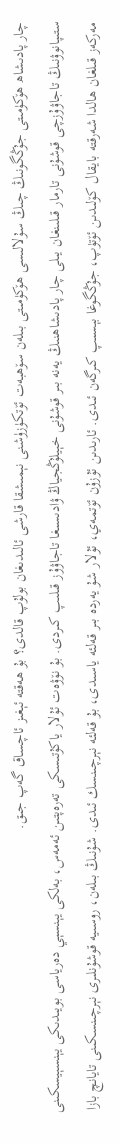چار پادىشاھ ھۆكۈمىتى جۇڭگونىڭ چىڭ سۇلالىسى ھۆكۈمىتى بىلەن سۆھبەت ئۆتكۈزۈشنى نېمىشقا قارشى ئالىدىغان بولۇپ قالدى؟ بۇ ھەقتە ئېغىز ئاچساق گەپ جىق.
ستىپانوۋنىڭ تاجاۋۇزچى قوشۇنى تارمار قىلىنغان يىلى چار پادىشاھنىڭ يەنە بىر قوشۇنى خېيلۇڭجياڭ ۋادىسىغا تاجاۋۇز قىلىپ كىردى. بۇ نۆۋەت ئۇلار ياكۇتىسكى تەرەپتىن ئەمەس، بەلكى يېنسېي دەرياسى بويىدىكى يېنسېيسكىنى مەركەز قىلغان ھالدا شەرقتە بايقال كۆلىدىن ئۆتۈپ، جۇڭگوغا بېسىپ كىرگەن ئىدى. ئارىدىن ئۇزۇن ئۆتمەي، ئۇلار شۇ يەردە بىر قەلئە ياسىدى، بۇ قەلئە نېرچىنسك ئىدى. شۇنىڭ بىلەن، روسىيە قوشۇنلىرى نېرچىنسكىنى تايانچ بازا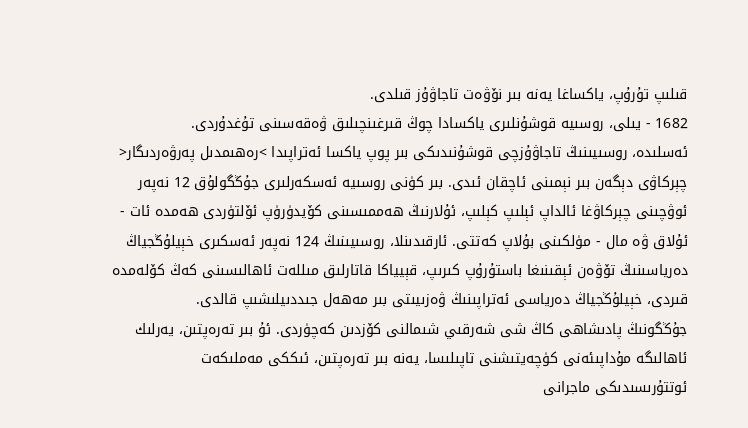قىلىپ تۇرۇپ، ياكساغا يەنە بىر نۆۋەت تاجاۋۇز قىلدى.
1682 - يىلى، روسىيە قوشۇنلىرى ياكسادا چوڭ قىرغىنچىلىق ۋەقەسىنى تۇغدۇردى.
ئەسلىدە، روسىيىنىڭ تاجاۋۇزچى قوشۇنىدىكى بىر پوپ ياكسا ئەتراپىدا >رەھىمدىل پەرۋەردىگار< چېركاۋى دېگەن بىر نېمىنى ئاچقان ئىدى. بىر كۈنى روسىيە ئەسكەرلىرى جۇڭگولۇق 12 نەپەر ئوۋچىنى چېركاۋغا ئالداپ ئېلىپ كېلىپ، ئۇلارنىڭ ھەممىسىنى كۆيدۈرۈپ ئۆلتۈردى ھەمدە ئات - ئۇلاق ۋە مال - مۈلكىنى بۇلاپ كەتتى. ئارقىدىنلا، روسىيىنىڭ 124 نەپەر ئەسكىرى خېيلۇڭجياڭ دەرياسىنىڭ تۆۋەن ئېقىنىغا باستۇرۇپ كىرىپ، قېيياكا قاتارلىق مىللەت ئاھالىسىنى كەڭ كۆلەمدە قىردى، خېيلۇڭجياڭ دەرياسى ئەتراپىنىڭ ۋەزىيىتى بىر مەھەل جىددىيلىشىپ قالدى.
جۇڭگونىڭ پادىشاھى كاڭ شى شەرقىي شىمالنى كۆزدىن كەچۈردى. ئۇ بىر تەرەپتىن، يەرلىك ئاھالىگە مۇداپىئەنى كۈچەيتىشنى تاپىلىسا، يەنە بىر تەرەپتىن، ئىككى مەملىكەت ئوتتۇرىسىدىكى ماجرانى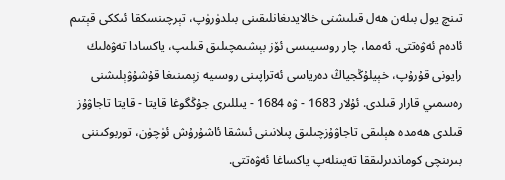تىنچ يول بىلەن ھەل قىلىشنى خالايدىغانلىقىنى بىلدۈرۈپ، تېرچىنسكقا ئىككى قېتىم ئادەم ئەۋەتتى. ئەمما، چار روسىيىسى ئۆز بېشىمچىلىق قىلىپ، ياكسادا تەۋەلىك رايونى قۇرۇپ، خېيلۇڭجياڭ دەرياسى ئەتراپىنى روسىيە زېمىنىغا قۇشۇۋېلىشنى رەسمىي قارار قىلدى. ئۇلار 1683 - ۋە 1684 - يىللىرى جۇڭگوغا قايتا - قايتا تاجاۋۇز قىلدى ھەمدە ھېلىقى تاجاۋۇزچىلىق پىلانىنى ئىشقا ئاشۇرۇش ئۈچۈن، توربوكىننى بىرىنچى كوماندىرلىققا تەيىنلەپ ياكساغا ئەۋەتتى.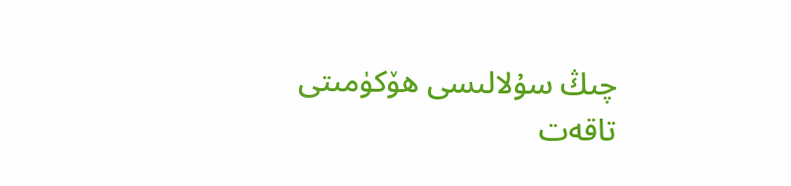چىڭ سۇلالىسى ھۆكۈمىتى تاقەت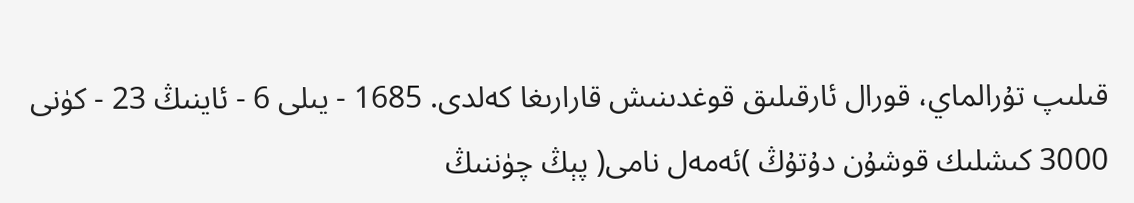قىلىپ تۇرالماي، قورال ئارقىلىق قوغدىنىش قارارىغا كەلدى. 1685 - يىلى 6 - ئاينىڭ 23 - كۈنى 3000 كىشلىك قوشۇن دۇتۇڭ )ئەمەل نامى( پېڭ چۈننىڭ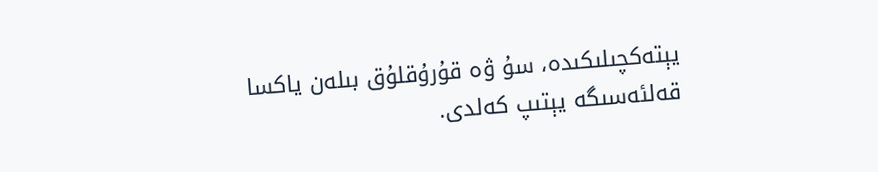يېتەكچىلىكىدە، سۇ ۋە قۇرۇقلۇق بىلەن ياكسا قەلئەسىگە يېتىپ كەلدى.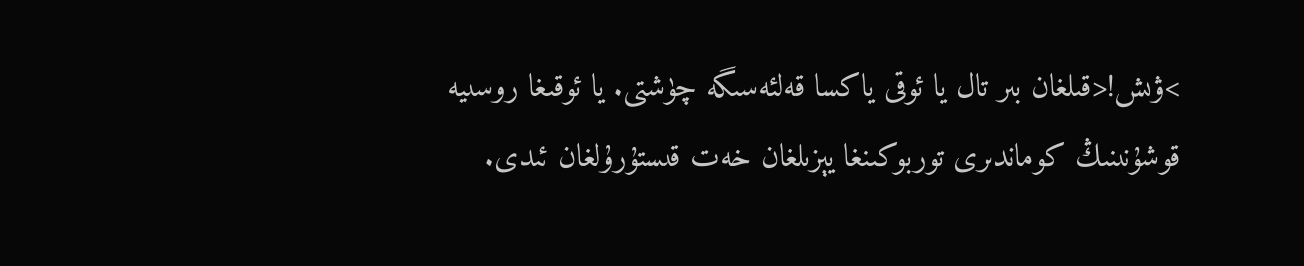>ۋىش!<قىلغان بىر تال يا ئوقى ياكسا قەلئەسىگە چۈشتى. يا ئوقىغا روسىيە قوشۇنىنىڭ كوماندىرى توربوكىنغا يېزىلغان خەت قىستۇرۇلغان ئىدى.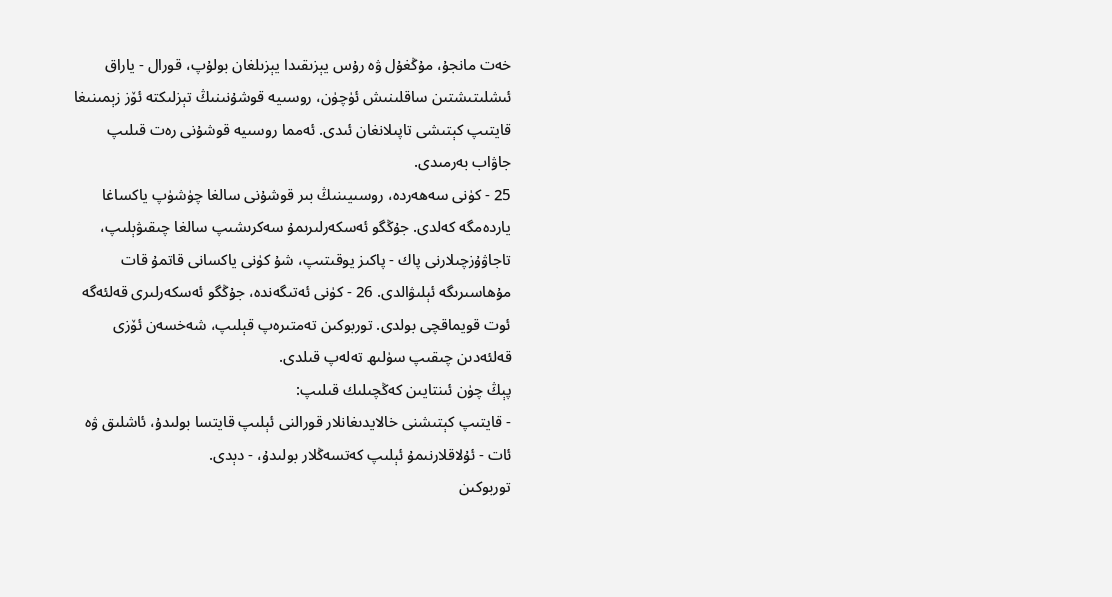خەت مانجۇ، مۇڭغۇل ۋە رۇس يېزىقىدا يېزىلغان بولۇپ، قورال - ياراق ئىشلىتىشتىن ساقلىنىش ئۈچۈن، روسىيە قوشۇنىنىڭ تېزلىكتە ئۆز زېمىنىغا قايتىپ كېتىشى تاپىلانغان ئىدى. ئەمما روسىيە قوشۇنى رەت قىلىپ جاۋاب بەرمىدى.
25 - كۈنى سەھەردە، روسىيىنىڭ بىر قوشۇنى سالغا چۈشۈپ ياكساغا ياردەمگە كەلدى. جۇڭگو ئەسكەرلىرىمۇ سەكرىشىپ سالغا چىقىۋېلىپ، تاجاۋۇزچىلارنى پاك - پاكىز يوقىتىپ، شۇ كۈنى ياكسانى قاتمۇ قات مۇھاسىرىگە ئېلىۋالدى. 26 - كۈنى ئەتىگەندە، جۇڭگو ئەسكەرلىرى قەلئەگە ئوت قويماقچى بولدى. توربوكىن تەمتىرەپ قېلىپ، شەخسەن ئۆزى قەلئەدىن چىقىپ سۈلىھ تەلەپ قىلدى.
پېڭ چۈن ئىنتايىن كەڭچىلىك قىلىپ:
- قايتىپ كېتىشنى خالايدىغانلار قورالنى ئېلىپ قايتسا بولىدۇ، ئاشلىق ۋە ئات - ئۇلاقلارنىمۇ ئېلىپ كەتسەڭلار بولىدۇ، - دېدى.
توربوكىن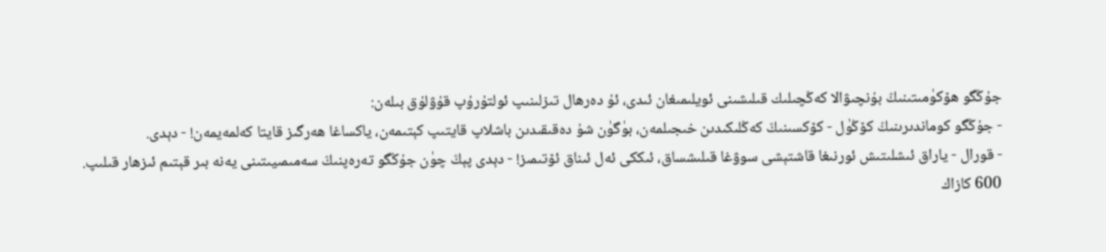جۇڭگو ھۆكۈمىتىنىڭ بۇنچىۋالا كەڭچىلىك قىلىشىنى ئويلىمىغان ئىدى، ئۇ دەرھال تىزلىنىپ ئولتۇرۇپ قۇۋلۇق بىلەن:
- جۇڭگو كوماندىرىنىڭ كۆڭۈل - كۆكسىنىڭ كەڭلىكىدىن خىجىلمەن، بۈگۈن شۇ دەقىقىدىن باشلاپ قايتىپ كېتىمەن، ياكساغا ھەرگىز قايتا كەلمەيمەن! - دېدى.
- قورال - ياراق ئىشلىتىش ئورنىغا قاشتېشى سوۋغا قىلىشساق، ئىككى ئەل ئىناق ئۆتىمىز! - دېدى پېڭ چۈن جۇڭگو تەرەپنىڭ سەمىمىيىتىنى يەنە بىر قېتىم ئىزھار قىلىپ.
600 كازاك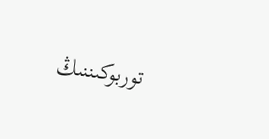توربوكىننىڭ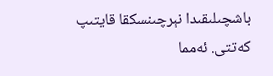باشچىلىقىدا نېرچىنسكقا قايتىپ كەتتى. ئەمما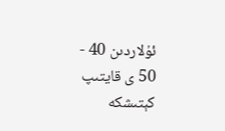ئۇلاردىن 40 - 50 ى قايتىپ كېتىشكە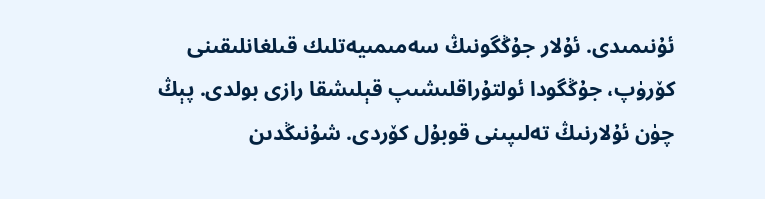ئۇنىمىدى. ئۇلار جۇڭگونىڭ سەمىمىيەتلىك قىلغانلىقىنى كۆرۈپ، جۇڭگودا ئولتۇراقلىشىپ قېلىشقا رازى بولدى. پېڭ چۈن ئۇلارنىڭ تەلىپىنى قوبۇل كۆردى. شۇنىڭدىن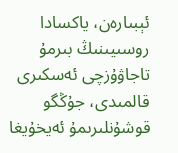ئېبىارەن، ياكسادا روسىيىنىڭ بىرمۇ تاجاۋۇزچى ئەسكىرى قالمىدى، جۇڭگو قوشۇنلىرىمۇ ئەيخۇيغا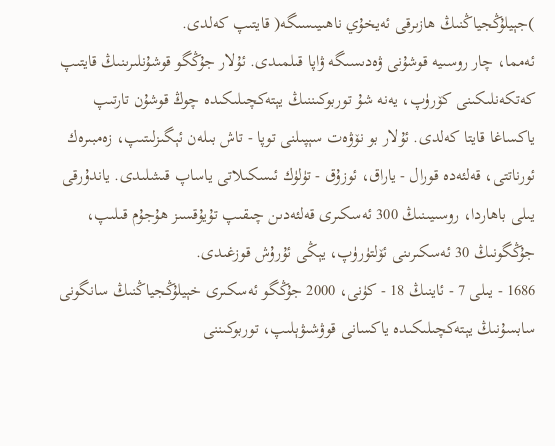)جېيلۇڭجياڭنىڭ ھازىرقى ئەيخۇي ناھىيىسىگە( قايتىپ كەلدى.
ئەمما، چار روسىيە قوشۇنى ۋەدىسىگە ۋاپا قىلمىدى. ئۇلار جۇڭگو قوشۇنلىرىنىڭ قايتىپ كەتكەنلىكىنى كۆرۈپ، يەنە شۇ توربوكىننىڭ يېتەكچىلىكىدە چوڭ قوشۇن تارتىپ ياكساغا قايتا كەلدى. ئۇلار بو نۆۋەت سېپىلنى توپا - تاش بىلەن ئېگىزلىتىپ، زەمبىرەك ئورناتتى، قەلئەدە قورال - ياراق، ئوزۇق - تۈلۈك ئىسكىلاتى ياساپ قىشلىدى. ياندۇرقى يىلى باھاردا، روسىيىنىڭ 300 ئەسكىرى قەلئەدىن چىقىپ تۇيۇقسىز ھۇجۇم قىلىپ، جۇڭگونىڭ 30 ئەسكىرىنى ئۆلتۈرۈپ، يېڭى ئۇرۇش قوزغىدى.
1686 - يىلى 7 - ئاينىڭ 18 - كۈنى، 2000 جۇڭگو ئەسكىرى خېيلۇڭجياڭنىڭ سانگونى سابسۇنىڭ يېتەكچىلىكىدە ياكسانى قوۋشىۋېلىپ، توربوكىننى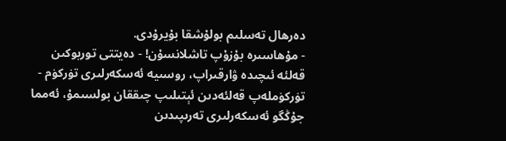دەرھال تەسلىم بولۇشقا بۇيرۇدى.
- مۇھاسىرە بۇزۇپ تاشلانسۇن! - دەيتتى توربوكىن قەلئە ئىچىدە ۋارقىراپ، روسىيە ئەسكەرلىرى تۈركۈم - تۈركۈملەپ قەلئەدىن ئېتىلىپ چىققان بولسىمۇ، ئەمما جۇڭگو ئەسكەرلىرى تەرىپىدىن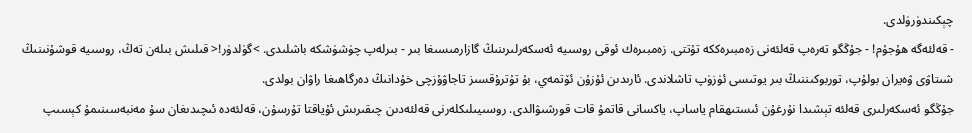چېكىندۈرۈلدى.
- قەلئەگە ھۇجۇم! - جۇڭگو تەرەپ قەلئەنى زەمبىرەككە تۇتتى. زەمبىرەك ئوقى روسىيە ئەسكەرلىرىنىڭ گازارمىسىغا بىر - بىرلەپ چۈشۈشكە باشلىدى. >گۈلدۈر!< قىلىش بىلەن تەڭ، روسىيە قوشۇنىنىڭ شىتاۋى ۋەيران بولۇپ، توربوكىننىڭ بىر يوتىسى ئۈزۈپ تاشلاندى. ئارىدىن ئۇزۇن ئۆتمەي، بۇ تۇترۇقسىز تاجاۋۇزچى خۇدانىڭ دەرگاھىغا راۋان بولدى.
جۇڭگو ئەسكەرلىرى قەلئە تېشىدا نۇرغۇن ئىستىھقام ياساپ، ياكسانى قاتمۇ قات قورشىۋالدى. روسىيىلىكلەرنى قەلئەدىن چىقىرىش ئۇياقتا تۇرسۇن، قەلئەدە ئىچىدىغان سۇ مەنبەسىنىمۇ كېسىپ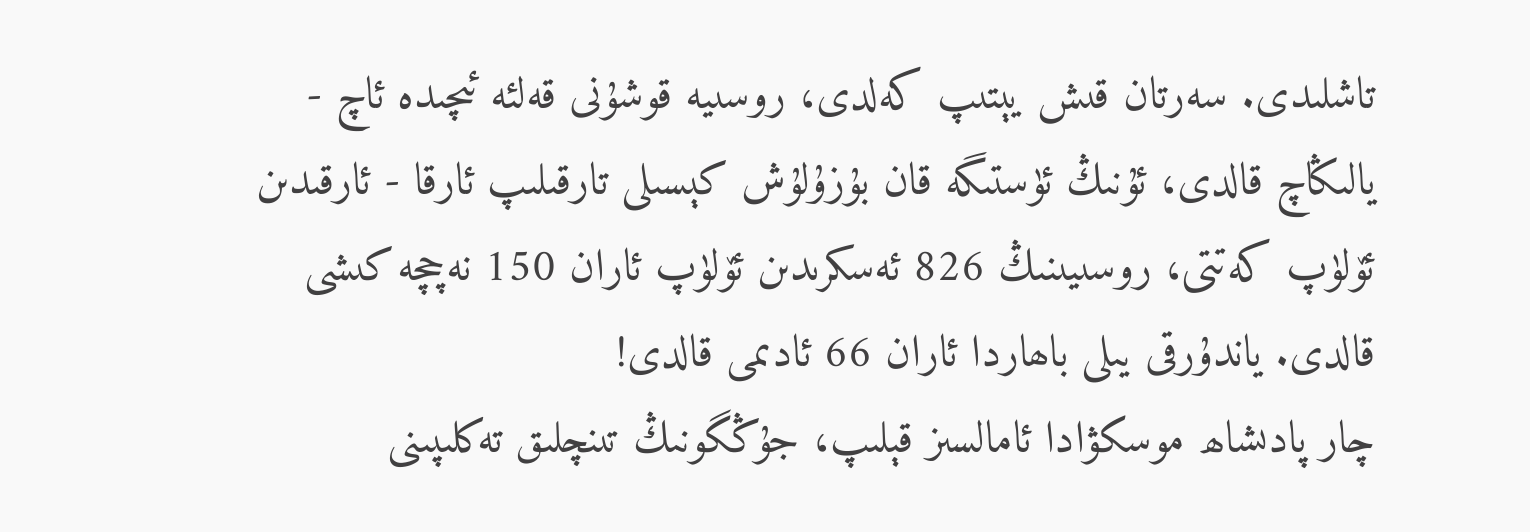تاشلىدى. سەرتان قىش يېتىپ كەلدى، روسىيە قوشۇنى قەلئە ئىچىدە ئاچ - يالىڭاچ قالدى، ئۇنىڭ ئۈستىگە قان بۇزۇلۇش كېسىلى تارقىلىپ ئارقا - ئارقىدىن ئۆلۈپ كەتتى، روسىيىنىڭ 826 ئەسكرىدىن ئۆلۈپ ئاران 150 نەچچە كىشى قالدى. ياندۇرقى يىلى باھاردا ئاران 66 ئادىمى قالدى!
چار پادىشاھ موسكۋادا ئامالسىز قېلىپ، جۇڭگونىڭ تىنچلىق تەكلىپىنى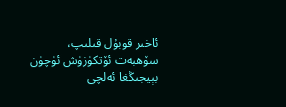ئاخىر قوبۇل قىلىپ، سۆھبەت ئۆتكۈزۈش ئۈچۈن بېيجىڭغا ئەلچى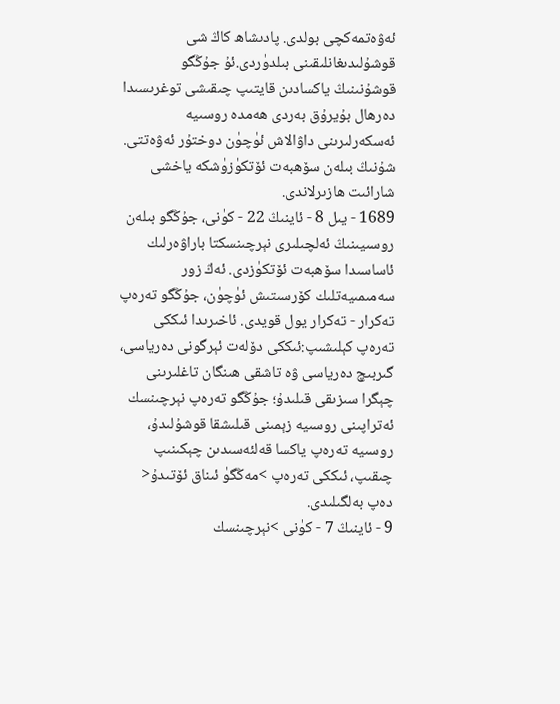ئەۋەتمەكچى بولدى. پادىشاھ كاڭ شى قوشۇلىدىغانلىقىنى بىلدۈردى.ئۇ جۇڭگو قوشۇنىنىڭ ياكسادىن قايتىپ چىقىشى توغرىسىدا دەرھال بۇيرۇق بەردى ھەمدە روسىيە ئەسكەرلىرىنى داۋالاش ئۈچۈن دوختۇر ئەۋەتتى. شۇنىڭ بىلەن سۆھبەت ئۆتكۈزۈشكە ياخشى شارائىت ھازىرلاندى.
1689 - يىل 8 - ئاينىڭ 22 - كۈنى، جۇڭگو بىلەن روسىيىنىڭ ئەلچىلىرى نېرچىنسكتا باراۋەرلىك ئاساسىدا سۆھبەت ئۆتكۈزدى. ئەڭ زور سەمىمىيەتلىك كۆرسىتىش ئۈچۈن، جۇڭگو تەرەپ تەكرار - تەكرار يول قويدى. ئاخىرىدا ئىككى تەرەپ كېلىشىپ:ئىككى دۆلەت ئېرگونى دەرياسى، گىربىچ دەرياسى ۋە تاشقى ھىنگان تاغلىرىنى چېگرا سىزىقى قىلىدۇ؛ جۇڭگو تەرەپ نېرچىنسك ئەتراپىنى روسىيە زېمىنى قىلىشقا قوشۇلىدۇ، روسىيە تەرەپ ياكسا قەلئەسىدىن چېكىنىپ چىقىپ، ئىككى تەرەپ >مەڭگۈ ئىناق ئۆتىدۇ< دەپ بەلگىلىدى.
9 - ئاينىڭ 7 - كۈنى >نېرچىنسك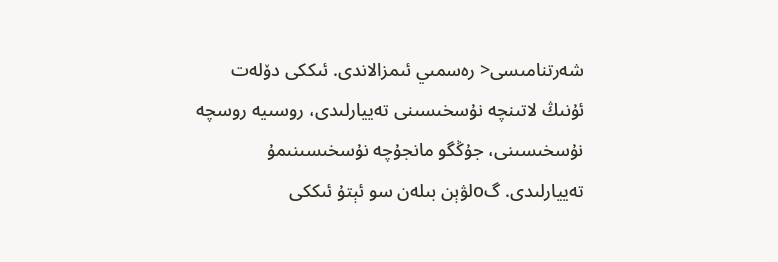شەرتنامىسى< رەسمىي ئىمزالاندى. ئىككى دۆلەت ئۇنىڭ لاتىنچە نۇسخىسىنى تەييارلىدى، روسىيە روسچە نۇسخىسىنى، جۇڭگو مانجۇچە نۇسخىسىنىمۇ تەييارلىدى. گoلۋېن بىلەن سو ئېتۇ ئىككى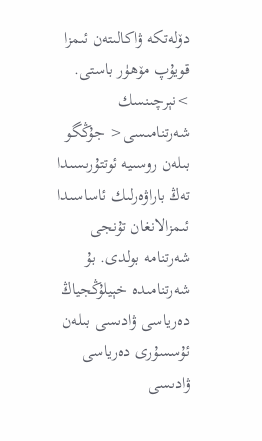دۆلەتكە ۋاكالىتەن ئىمزا قويۇپ مۆھۈر باستى.
>نېرچىنسك شەرتنامىسى< جۇڭگو بىلەن روسىيە ئوتتۇرىسىدا تەڭ باراۋەرلىك ئاساسىدا ئىمزالانغان تۇنجى شەرتنامە بولدى. بۇ شەرتنامىدە خېيلۇڭجياڭ دەرياسى ۋادىسى بىلەن ئۇسسۇرى دەرياسى ۋادىسى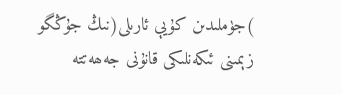)جۈملىدىن كۇيې ئارىلى(نىڭ جۇڭگو زېمىنى ئىكەنلىكى قانۇنى جەھەتتە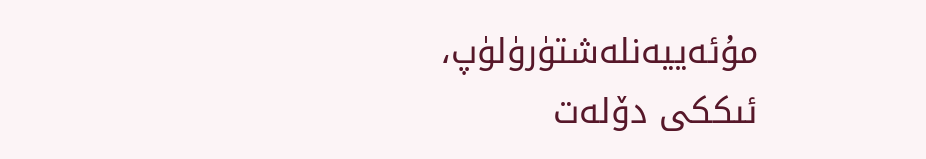مۇئەييەنلەشتۈرۈلۈپ، ئىككى دۆلەت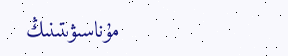مۇناسىۋىتىنىڭ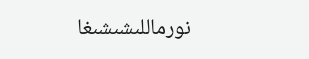نورماللىشىشىغا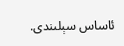ئاساس سېلىندى.